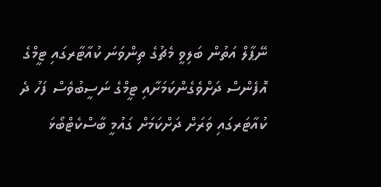ނޭޕާލް އަތުން ބަލިވީ މެޗުގެ ތިންވަނަ ކުއާޓާރގައި ޓީމްގެ އޮފެންސް ދަށްވެގެންކަމަށާއި ޓީމްގެ ނަސީބުވެސް ފަހު ދެ ކުއާޓަރގައި ވަރަށް ދަށްކަމަށް ގައުމީ ބާސްކެޓްބޯޅަ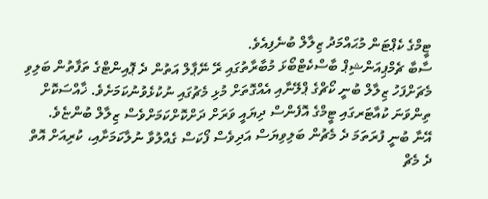ޓީމްގެ ކެޕްޓަން މުޙައްމަދު ޒިލާލް ބުނެފިއެވެ.
ސާބާ ޗެމްޕިއަންޝިޕް ބާސްކެޓްބޯޅަ މުބާރާތުގައި ރޭ ނޭޕާލް އަތުން ދެ ޕޮއިންޓްގެ ތަފާތުން ބަލިވި މެޗަށްފަހު ޒިލާލް ބުނީ ކޯޗްގެ ޕްލޭނާއި އެއްގޮތަށް މުޅި މެޗުގައި ނުކުޅެވުނުކަމަށެވެ. ޚާއްސަކޮށް ތިންވަނަ ކުއާޓަރގައި ޓީމްގެ އޮފެންސް ދިޔައީ ވަރަށް ދަށްކޮށްކަމަށްވެސް ޒިލާލް ބުންޏެވެ.
އޭނާ ބުނީ ފުރަތަމަ ދެ މެޗުން ބަލިވިޔަސް އަދިވެސް ފޯކަސް ގެއްލުވާ ނުލާކަމަށާއި، ކުރިއަށް އޮތް ދެ މެޗް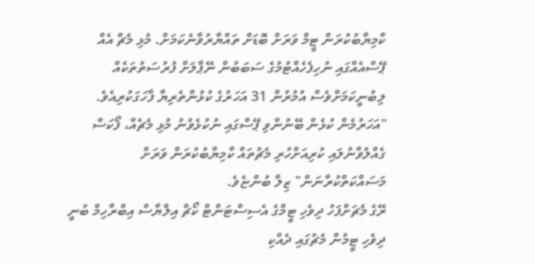ކާމިޔާބުކުރަން ޓީމް ވަރަށް ބޮޑަށް ތައްޔާރުވާނެކަމަށް. މުޅި މެޗް އެއް ޕޭސްއެއްގައި ނުހިފެހެއްޓުމުގެ ސަބަބުން ނޭޕާލަށް ފުރުސަތުތަކެއް ލިބުނީކަމަށްވެސް އުމުރުން 31 އަހަރުގެ ކުޅުންތެރިޔާ ފާހަގަކުރިއެވެ.
"އަހަރުމެން ކުޅެން ބޭނުންވި ޕޭސްގައި ނުކުޅެވުނު މުޅި މެޗެއް، ފޯކަސް ގެއްލުވާނުލައި ކުރިއަށްހުރި މެޗުތައް ކާމިޔާބުކުރަން ވަރަށް މަސައްކަތްކުރާނަން" ޒިލާ ބުންޏެވެ.
ރޭގެ މެޗަށްފަހު ދިވެހި ޓީމްގެ އެސިސްޓަންޓް ކޯޗް އިލްޔާސް އިބްރާހިމް ބުނީ ދިވެހި ޓީމުން މެޗުގައި ދެއްކި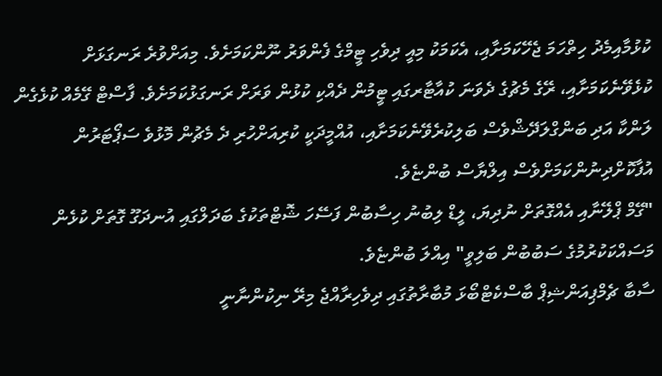ކުޅުމާއިމެދު ހިތްހަމަ ޖެހޭކަމަށާއި، އެކަމަކު މިއީ ދިވެހި ޓީމްގެ ފެންވަރު ނޫންކަމަށެވެ. މިއަށްވުރެ ރަނގަޅަށް ކުޅެވޭނެކަމަށާއި، ރޭގެ މެޗުގެ ދެވަނަ ކުއާޓާރގައި ޓީމުން ދެއްކި ކުޅުން ވަރަށް ރަނގަޅުކަމަށެވެ. ފާސްޓް ގޭމެއް ކުޅެގެން ލަންކާ އަދި ބަންގްލަދޭޝްވެސް ބަލިކުރެވޭނެކަމަށާއި، އުއްމީދަކީ ކުރިއަށްހުރި ދެ މެޗުން މޮޅުވެ ސަޕޯޓަރުން އުފާކޮށްދިނުންކަމަށްވެސް އިލްޔާސް ބުންޏެވެ.
"ގޭމް ޕްލޭނާއި އެއްގޮތަށް ނުދިޔަ، ލީޑް ލިބުނު ހިސާބުން ފަސޭހަ ޝޮޓްތަކުގެ ބަދަލްގައި އުނދަގޫ ގޮތަށް ކުޅެން މަސައްކަކުރުމުގެ ސަބުބުން ބަލިވީ" އިއްލަ ބުންޏެވެ.
ސާބާ ޗެމްޕިއަންޝިޕް ބާސްކެޓްބޯޅަ މުބާރާތުގައި ދިވެހިރާއްޖެ މިރޭ ނިކުންނާނީ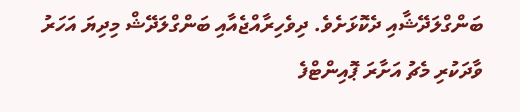ބަންގްލަދޭޝާއި ދެކޮޅަށެވެ. ދިވެހިރާއްޖެއާއި ބަންގްލަދޭޝް މިދިޔަ އަހަރު ވާދަކުރި މެޗު އަށާރަ ޕޮއިންޓްފެ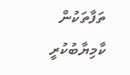ތަފާތަކުން ކާމިޔާބުކުރީ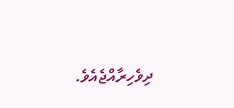ދިވެހިރާއްޖެއެވެ.